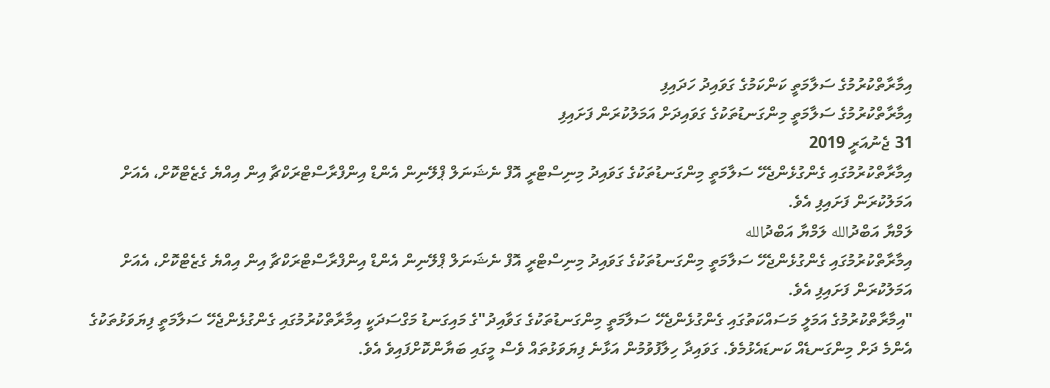އިމާރާތްކުރުމުގެ ސަލާމަތީ ކަންކަމުގެ ގަވައިދު ހަދައިފި
އިމާރާތްކުރުމުގެ ސަލާމަތީ މިންގަނޑުތަކުގެ ގަވައިދަށް އަމަލުކުރަން ފަށައިފި
31 ޖެނުއަރީ 2019
އިމާރާތްކުރުމުގައި ގެންގުޅެންޖެހޭ ސަލާމަތީ މިންގަނޑުތަކުގެ ގަވައިދު މިނިސްޓްރީ އޮފް ނެޝަނަލް ޕްލޭނިން އެންޑް އިންފްރާސްޓްރަކްޗާ އިން އިއްޔެ ގެޒެޓްކޮށް، އެއަށް އަމަލުކުރަން ފަށައިފި އެވެ.
ލަމްޔާ އަބްދުالله ލަމްޔާ އަބްދުالله
އިމާރާތްކުރުމުގައި ގެންގުޅެންޖެހޭ ސަލާމަތީ މިންގަނޑުތަކުގެ ގަވައިދު މިނިސްޓްރީ އޮފް ނެޝަނަލް ޕްލޭނިން އެންޑް އިންފްރާސްޓްރަކްޗާ އިން އިއްޔެ ގެޒެޓްކޮށް، އެއަށް އަމަލުކުރަން ފަށައިފި އެވެ.
"އިމާރާތްކުރުމުގެ އަމަލީ މަސައްކަތުގައި ގެންގުޅެންޖެހޭ ސަލާމަތީ މިންގަނޑުތަކުގެ ގަވާއިދު"ގެ މައިގަނޑު މަގްސަދަކީ އިމާރާތްކުރުމުގައި ގެންގުޅެންޖެހޭ ސަލާމަތީ ފިޔަވަޅުތަކުގެ އެންމެ ދަށް މިންގަނޑެއް ކަނޑައެޅުމެވެ. ގަވައިދާ ހިލާފުވުމުން އަޅާނެ ފިޔަވަޅުތައް ވެސް މީގައި ބަޔާންކޮށްފައިވެ އެވެ.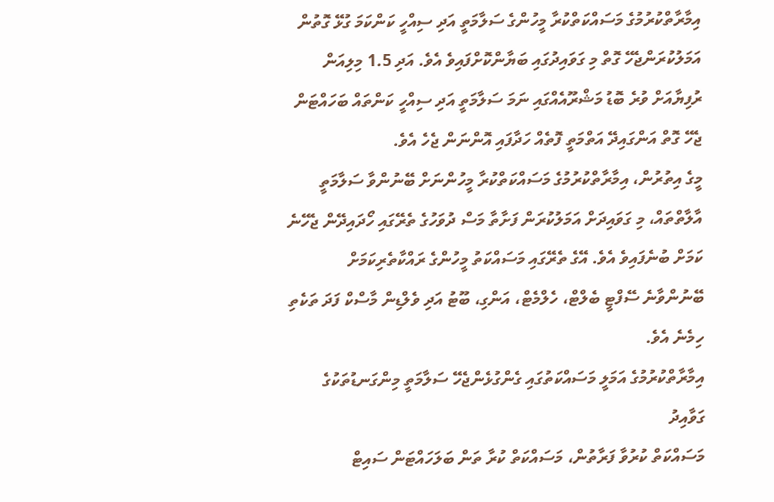އިމާރާތްކުރުމުގެ މަސައްކަތްކުރާ މީހުންގެ ސަލާމަތީ އަދި ސިއްހީ ކަންކަމަ ގުޅޭ ގޮތުން އަމަލުކުރަންޖެހޭ ގޮތް މި ގަވައިދުގައި ބަޔާންކޮށްފައިވެ އެވެ. އަދި 1.5 މިލިއަން ރުފިޔާއަށް ވުރެ ބޮޑު މަޝްރޫއެއްގައި ނަމަ ސަލާމަތީ އަދި ސިއްހީ ކަންތައް ބަހައްޓަން ޖެހޭ ގޮތް އަންގައިދޭ އަތްމަތީ ފޮތެއް ހަދާފައި އޮންނަން ޖެހެ އެވެ.
މީގެ އިތުރުން، އިމާރާތްކުރުމުގެ މަސައްކަތްކުރާ މީހުންނަށް ބޭނުންވާ ސަލާމަތީ އާލާތްތައް، މި ގަވައިދަށް އަމަލުކުރަން ފަށާތާ މަސް ދުވަހުގެ ތެރޭގައި ހޯދައިދޭން ޖެހޭނެ ކަމަށް ބުނެފައިވެ އެވެ. އޭގެ ތެރޭގައި މަސައްކަތު މީހުންގެ ރައްކާތެރިކަމަށް ބޭނުންވާނެ ސޭފްޓީ ބެލްޓް، ހެލްމެޓް، އަންގި، ބޫޓު އަދި ވެލްޑިން މާސްކް ފަދަ ތަކެތި ހިމެނެ އެވެ.
އިމާރާތްކުރުމުގެ އަމަލީ މަސައްކަތުގައި ގެންގުޅެންޖެހޭ ސަލާމަތީ މިންގަނޑުތަކުގެ ގަވާއިދު
މަސައްކަތް ކުރުވާ ފަރާތުން، މަސައްކަތް ކުރާ ތަން ބަލަހައްޓަން ސައިޓް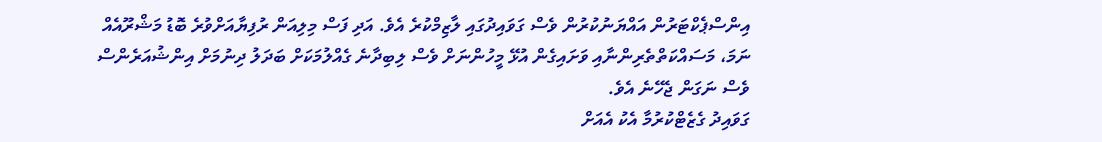އިންސްޕެކްޓަރުން އައްޔަނުކުރުން ވެސް ގަވައިދުގައި ލާޒިމްކުރެ އެވެ. އަދި ފަސް މިލިއަން ރުފިޔާއަށްވުރެ ބޮޑު މަޝްރޫއެއް ނަމަ، މަސައްކަތްތެރިންނާއި ވަށައިގެން އުޅޭ މީހުންނަށް ވެސް ލިބިދާނެ ގެއްލުމަކަށް ބަދަލު ދިނުމަށް އިންޝުއަރެންސް ވެސް ނަގަން ޖެހޭނެ އެވެ.
ގަވައިދު ގެޒެޓްކުރުމާ އެކު އެއަށް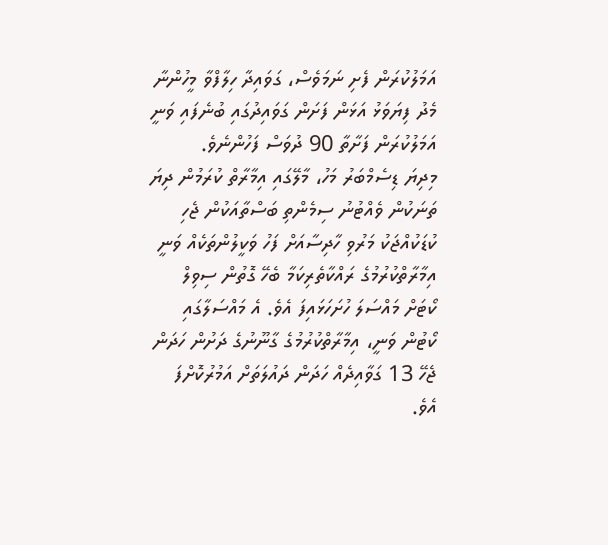އަމަލުކުރަން ފެށި ނަމަވެސް، ގަވައިދާ ހިލާފްވާ މީހުންނާ މެދު ފިޔަވަޅު އަޅަން ފަށަން ގަވައިދުގައި ބުނެފައި ވަނީ އަމަލުކުރަން ފަށާތާ 90 ދުވަސް ފަހުންނެވެ.
މިދިޔަ ޑިސެމްބަރު މަހު، މާލޭގައި އިމާރާތް ކުރަމުން ދިޔަ ތަނަކުން ވެއްޓުނު ސިމެންތި ބަސްތާއަކުން ޖެހި ކުޑަކުއްޖަކު މަރުވި ހާދިސާއަށް ފަހު ވަކީލުންތަކެއް ވަނީ އިމާރާތްކުރުމުގެ ރައްކާތެރިކަމާ ބެހޭ ގޮތުން ސިވިލް ކޯޓަށް މައްސަލަ ހުށަހަޅައިފަ އެވެ. އެ މައްސަލާގައި ކޯޓުން ވަނީ، އިމާރާތްކުރުމުގެ ގާނޫނުގެ ދަށުން ހަދަން ޖެހޭ 13 ގަވާއިދެއް ހަދަން ދައުލަތަށް އަމުރުކޮށްފަ އެވެ.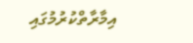އިމާރާތްކުރުމުގައި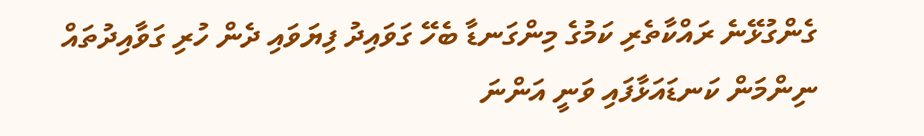ގެންގުޅޭނެ ރައްކާތެރި ކަމުގެ މިންގަނޑާ ބެހޭ ގަވައިދު ފިޔަވައި ދެން ހުރި ގަވާއިދުތައް ނިންމަން ކަނޑައަޅާފައި ވަނީ އަންނަ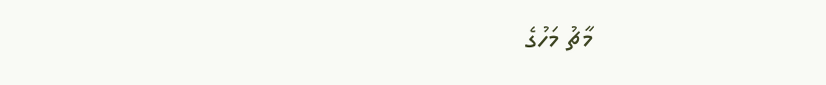މާޗު މަހުގެ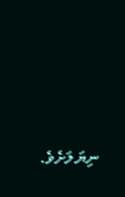ނިޔަލަށެވެ.